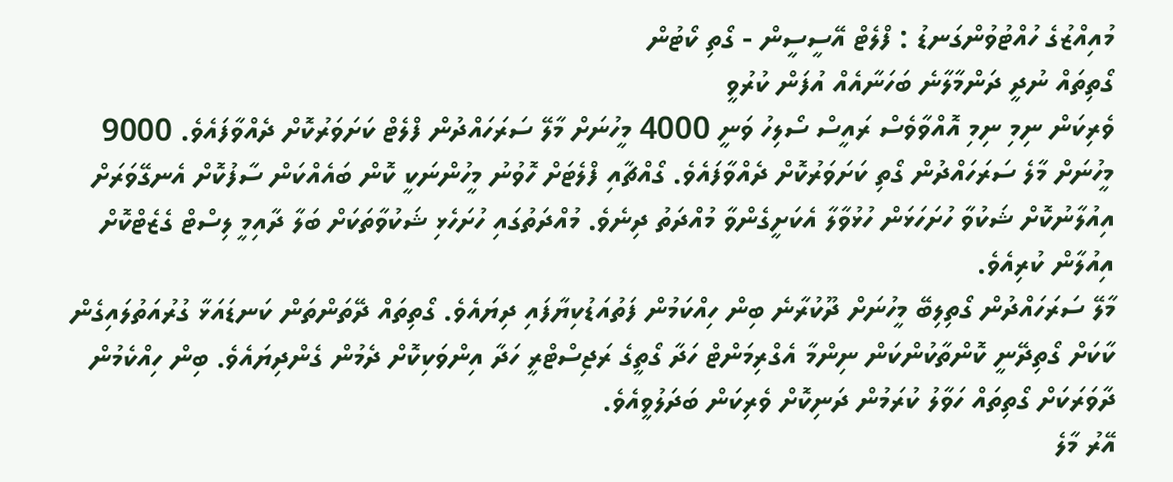މުއިއްޒުގެ ހުއްޓުވުންގަނޑު : ފްލެޓް އޭސީސީން - ގޯތި ކޯޓުން
ގޯތިތައް ނުދީ ދަންމާލާނެ ބަހަނާއެއް އުފަން ކުރުވީ
ވެރިކަން ނިމި ނިމި އޮއްވާވެސް ރައީސް ސޯލިހު ވަނީ 4000 މީހުނަށް މާލޭ ސަރަހައްދުން ފްލެޓް ކަށަވަރުކޮށް ދެއްވާފައެވެ. 9000 މީހުނަށް މާލެ ސަރަހައްދުން ގޯތި ކަށަވަރުކޮށް ދެއްވާފައެވެ. ގޯއްޗާއި ފްލެޓަށް ހޮވުނު މީހުންނަކީ ކޮން ބައެއްކަން ސާފުކޮށް އެނގޭވަރަށް އިއުލާނުކޮށް ޝަކުވާ ހުށަހަޅަން ހުޅުވާލާ އެކަށީގެންވާ މުއްދަތު ދިނެވެ. މުއްދަތުގައި ހުށަހެޅި ޝަކުވާތަކަށް ބަލާ ދާއިމީ ލިސްޓް ގެޒެޓްކޮށް އިއުލާން ކުރިއެވެ.
މާލޭ ސަރަހައްދުން ގޯތިލިބޭ މީހުނަށް ދޫކުރާނެ ބިން ހިއްކަމުން ފަތުއަޑުކިޔާފައި ދިޔައެވެ. ގޯތިތައް ދޭތަންތަން ކަނޑައަޅާ ގުރުއަތުލައިގެން ކާކަށް ގޯތިދޭނީ ކޮންތާކުންކަން ނިންމާ އެގްރިމަންޓް ހަދާ ގޯތީގެ ރަޖިސްޓްރީ ހަދާ އިންވަކިކޮށް ދެމުން ގެންދިޔައެވެ. ބިން ހިއްކެމުން ދާވަރަކަށް ގޯތިތައް ހަވާލު ކުރަމުން ދަނިކޮށް ވެރިކަން ބަދަލުވީއެވެ.
އޭރު މާލެ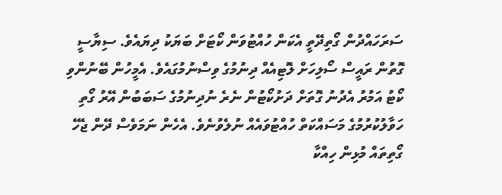ސަރަހައްދުން ގޯތިދޭތީ އެކަން ހުއްޓުވަން ކޯޓަށް ބަޔަކު ދިޔައެވެ. ސިޔާސީ ގޮތުން ރައީސް ސޯލިހަށް ލޮޓިއެއް ދިނުމުގެ ވިސްނުމުގައެވެ. އެމީހުން ބޭނުންވި ކޯޓު އަމުރު އެދުނު ގޮތަށް ދަށުކޯޓުން ނެރެ ނުދިނުމުގެ ސަބަބުން އޭރު ގޯތި ހަވާލުކުރުމުގެ މަސައްކަތް ހުއްޓުވައެއް ނުލެވުނެވެ. އެހެން ނަމަވެސް ދޭން ޖެހޭ ގޯތިތައް މުޅިން ހިއްކާ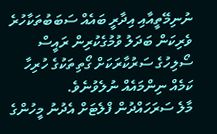ނުނިމޭތީއާއި އިދާރީ ބައެއް ސަބަބުތަކާހުރެ ވެރިކަން ބަދަލު ވުމުގެކުރިން ރައީސް ސޯލިހުގެ ސަރުކާރަކަށް ގޯތިތަކުގެ ހުރިހާ ކަމެއް ނިންމައެއް ނުލެވުނެވެ.
މާލެ ސަރަހައްދުން ފްލެޓަށް އެދުނު މީހުންގެ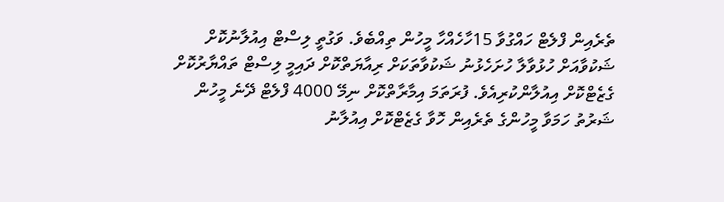ތެރެއިން ފްލެޓް ހައްގުވާ 15ހާހެއްހާ މީހުން ތިއްބެވެ. ވަގުތީ ލިސްޓް އިއުލާނުކޮށް ޝަކުވާއަށް ހުޅުވާލާ ހުށަހެޅުނު ޝަކުވާތަކަށް ރިއާޔަތްކޮށް ދައިމީ ލިސްޓް ތައްޔާރުކޮށް ގެޒެޓްކޮށް އިއުލާންކުރިއެވެ. ފުރަތަމަ އިމާރާތްކޮށް ނިމޭ 4000 ފްލެޓް ދޭނެ މީހުން ޝަރުތު ހަމަވާ މީހުންގެ ތެރެއިން ހޮވާ ގެޒެޓްކޮށް އިއުލާނު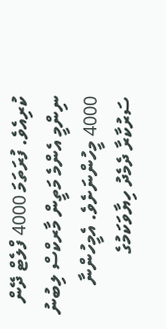ކުރިއެވެ. ފުރަތަމަ 4000 ފްލެޓް ދޭން ނިންމީ އެންމެ މަތީން މާރކްސް ލިބުނު 4000 މީހުންނަށެވެ. އެމީހުންނާ ސަރުކާރާ ދެމެދު ހިޔާވަކަމުގެ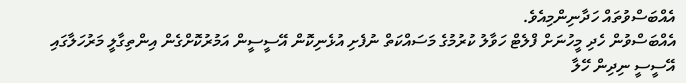އެއްބަސްވުތައް ހަދާނިންމިއެވެ.
އެއްބަސްވުން ހެދި މީހުނަށް ފްލެޓް ހަވާލު ކުރުމުގެ މަސައްކަތް ނުފެށި އުޅެނިކޮން އޭސީސީން އަމުރުކޮށްގެން އިންތިގާލީ މަރުހަލާގައި އޭސީސީ ނިދިން ހޭލާ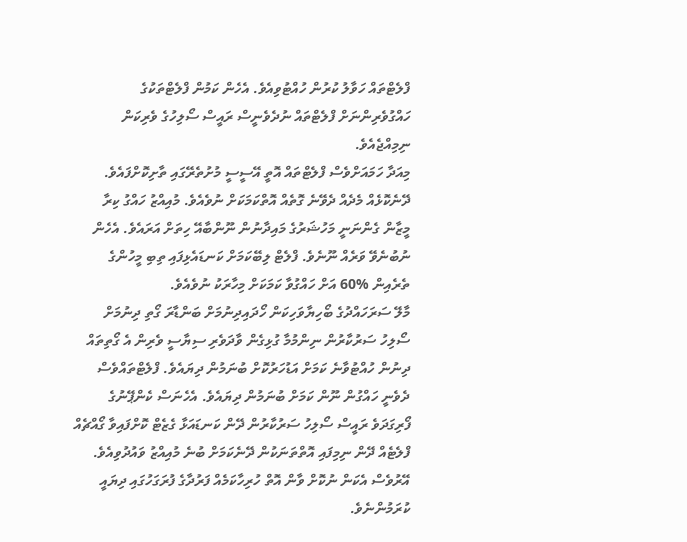ފްލެޓްތައް ހަވާލު ކުރުން ހުއްޓުވިއެވެ. އެހެން ކަމުން ފްލެޓްތަކުގެ ހައްގުވެރިންނަށް ފްލެޓްތައް ނުދެވެނީސް ރައީސް ސޯލިހުގެ ވެރިކަން ނިމިއްޖެއެވެ.
މިއަދާ ހަމައަށްވެސް ފްލެޓްތައް އޮތީ އޭސީސީ މުށުތެރޭގައި ތާށިކޮށްފައެވެ. ދޭނެކޮޅެއް މެދެއް ދެވޭނެ ގޮތެއް އޮތްކަމަކަށް ނުވެއެވެ. މުއިއްޒު ހައްގު ކިރާ މީޒާން ގެންނަނީ މަހުޝަރުގެ މައިދާނުން ނޫންބާއޭ ހިތަށް އަރައެވެ. އެހެން ނުބުނެވޭ ވަރެއް ނޫނެވެ. ފްލެޓް ލިބޭކަމަށް ކަނޑައެޅިފައި ތިބި މީހުންގެ ތެރެއިން %60 އަށް ހައްގުވާ ކަމަކަށް މިހާރަކު ނުވެއެވެ.
މާލޭ ސަރަހައްދުގެ ބޯހިޔާވަހިކަން ހޯދައިދިނުމަށް ބަންޑާރަ ގޯތި ދިނުމަށް ސޯލިހު ސަރުކާރުން ނިންމުމާ ގުޅިގެން ވާދަވެރި ސިޔާސީ ވެރިން އެ ގޯތިތައް ދިނުން ހުއްޓުވާނެ ކަމަށް އަޑުހަރުކޮށް ބުނަމުން ދިޔައެވެ. ފްލެޓްތައްވެސް ދެވެނީ ހައްގުން ނޫން ކަމަށް ބުނަމުން ދިޔައެވެ. އެހެނަސް ކެންޕޭނުގެ ފޯރިގަދަވެ ރައީސް ސޯލިހު ސަރުކާރުން ދޭން ކަނޑައަޅާ ގެޒެޓް ކޮށްފައިވާ ގޯއްޗެއް ފްލެޓެއް ދޭން ނިމިފައި އޮތްތަނަކުން ދޭނެކަމަށް ބުނެ މުއިއްޒު ވައުދުވިއެވެ. އޭރުވެސް އެކަން ނުކޮށް ވާން އޮތް ހުރިހާކަމެއް ފަރުދާގެ ފުރަގަހުގައި ދިޔައީ ކުރަމުންނެވެ.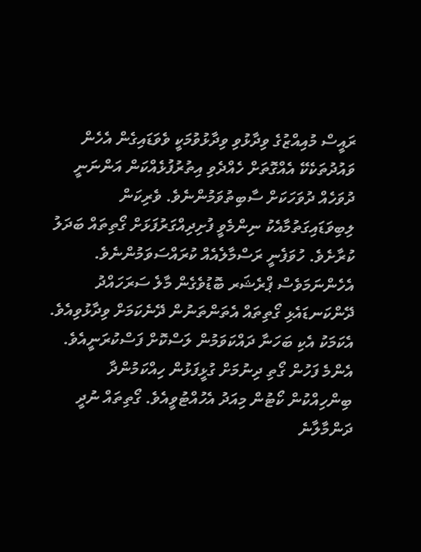ރައީސް މުއިއްޒުގެ ވިދާޅުވި ވިދާޅުވުމަކީ ވެވަޑައިގެން އެހެން ވައުދުތަކެކޭ އެއްގޮތަށް ހެއްދެވި އިތުރުފުޅެއްކަން އަންނަނީ ދުވަހެއް ދުވަހަކަށް ސާބިތުވަމުންނެވެ. ވެރިކަން ލިބިވަޑައިގަތުމާއެކު ނިންމެވީ ފުށިދިއްގަރުފަޅަށް ގޯތިތައް ބަދަލު ކުރާށެވެ. ހުވަފެނީ ރަސްމާލެއެއް ކުރައްސަވަމުންނެވެ. އެހެންނަމަވެސް ޕްރެޝަރ ބޮޑުވެގެން މާލެ ސަރަހައްދު ދޭންކަނޑައެޅި ގޯތިތައް އެތަންތަނުން ދޭނެކަމަށް ވިދާޅުވިއެވެ. އެކަމަކު އެކި ބަހަނާ ދައްކަވަމުން ލަސްކޮށް ފަސްކުރަނީއެވެ.
އެންމެ ފަހުން ގޯތި ދިނުމަށް ގުޅީފަޅުން ހިއްކަމުންދާ ބިންހިއްކުން ކޯޓުން މިއަދު އެހުއްޓުވީއެވެ. ގޯތިތައް ނުދީ ދަންމާލާނެ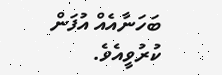ބަހަނާއެއް އުފަން ކުރުވީއެވެ.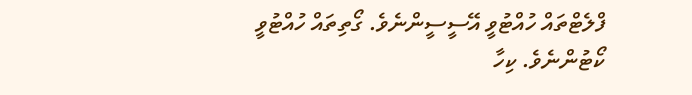ފްލެޓްތައް ހުއްޓުވީ އޭސީސީންނެވެ. ގޯތިތައް ހުއްޓުވީ ކޯޓުންނެވެ. ކިހާ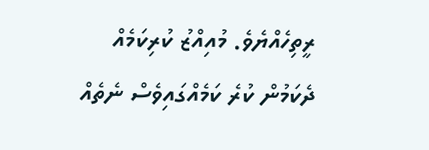ރީތިހެއްޔެވެ. މުއިއްޒު ކުރިކަމެއް ދެކަމުން ކުރެ ކަމެއްގައިވެސް ނެތެއް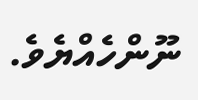ނޫންހެއްޔެވެ.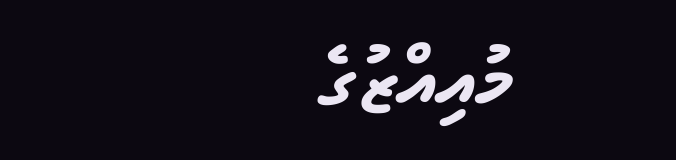މުއިއްޒުގެ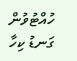ހުއްޓުވުން ގަނޑު ކިހާ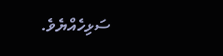ސަޅިހެއްޔެވެ.